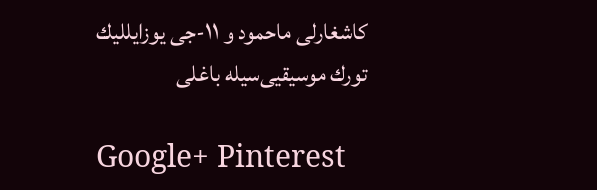كاشغارلی ماحمود و ۱۱-جی يوزايلليك تورك موسيقیی‌سيله باغلی

Google+ Pinterest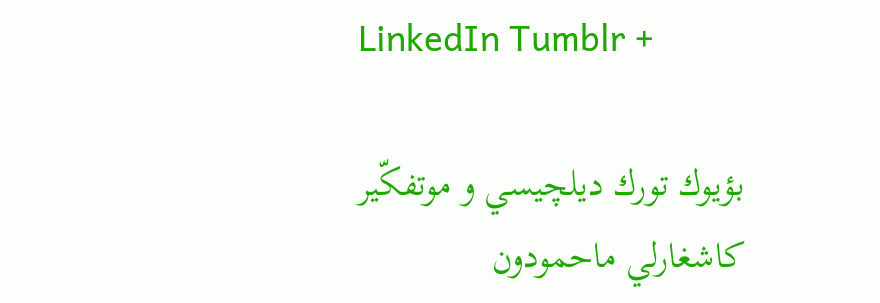LinkedIn Tumblr +

بؤيوك تورك ديلچيسي‌ و موتفکّیر كاشغارلي‌ ماحمودون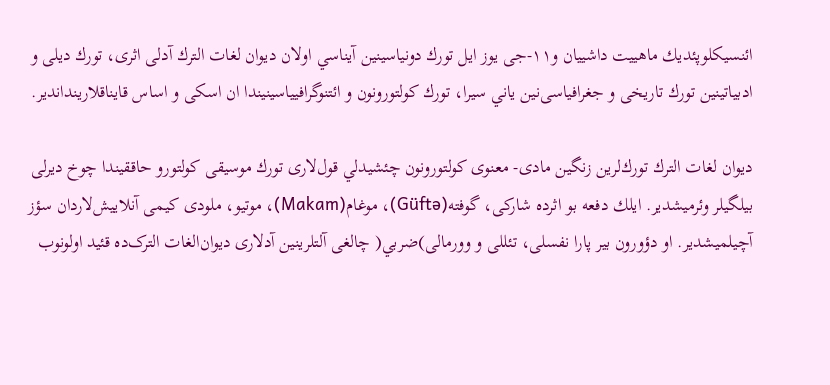ائنسيكلوپئديك ماهييت داشييان و۱۱-جی يوز ايل تورك دونياسينين آيناسي‌ اولان ديوان لغات ‌الترك آدلی اثری، تورك ديلی و ادبياتينين تورك تاريخی و جغرافياسی‌نين ياني‌ سيرا، تورك كولتورونون و ائتنوگرافيياسينيندا ان اسكی و اساس قايناقلارينداندير.

ديوان لغات ‌الترك تورك‌لرين زنگين مادی- معنوی كولتورونون چئشيدلي قول‌لاری تورك موسيقی كولتورو حاققیندا چوخ ديرلی بيلگيلر وئرميشدير. ايلك دفعه بو اثرده شاركی، گوفته(Güftə)، موغام(Makam)، موتيو، ملودی كيمی آنلاییش‌لاردان سؤز آچيلميشدير. او دؤورون بير پارا نفسلی، تئللی و وورمالی)ضربي( چالغی آلتلرينین آدلاری دیوان‌الغات الترک‌ده قئید اولونوب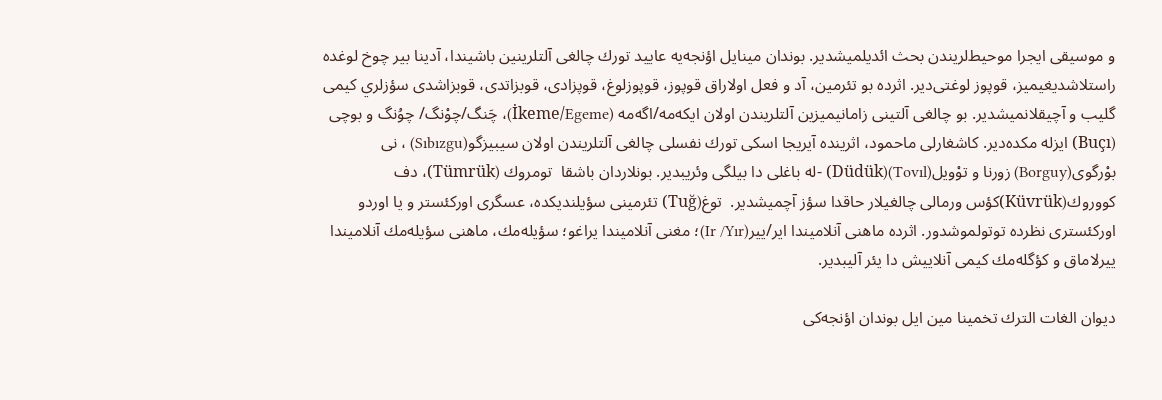و موسيقی ايجرا موحيط‌لريندن بحث ائديلميشدير. بوندان مينايل اؤنجه‌يه عاييد تورك چالغی آلتلرينين باشيندا، آدينا بير چوخ لوغده راستلاشديغيميز، قوپوز لوغتی‌دیر. اثرده بو تئرمين، آد و فعل اولاراق قوپوز، قوپوزلوغ، قوپزادی، قوبزاتدی، قوبزاشدی سؤزلري كيمی گليب و آچيقلانميشدير. بو چالغی آلتينی زامانيميزين آلتلريندن اولان ايكه‌مه/اگه‌مه (İkeme/Egeme)، چَنگ/چوْنگ/ چوُنگ و بوچی (Buçı) ايزله مكده‌دير. كاشغارلی ماحمود، اثرينده آيريجا اسكی تورك نفسلی چالغی آلتلريندن اولان سيبيزگو(Sıbızgu) ، نی بوْرگوی(Borguy) زورنا و توْويل(Tovıl)(Düdük) -له باغلی دا بيلگی وئریبدیر. بونلاردان باشقا  تومروك (Tümrük)، دف كووروك(Küvrük)كؤس ورمالی چالغيلار حاقدا سؤز آچمیشدیر.  توغ(Tuğ) تئرمينی سؤيلنديكده، عسگری اوركئستر و يا اوردو اوركئستری‌ نظرده توتولموشدور. اثرده ماهنی آنلاميندا اير/يير(Ir /Yır)؛ مغنی آنلاميندا يراغو؛ سؤيله‌مك، ماهنی سؤيله‌مك آنلاميندا ييرلاماق و كؤگله‌مك كيمی آنلاییش دا يئر آليبدیر.

ديوان الغات الترك تخمينا مين ايل بوندان اؤنجه‌كی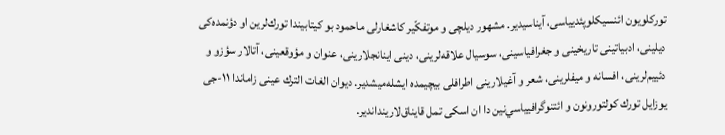توركلويون ائنسيكلوپئديياسی، آيناسيدير. مشهور ديلچی و موتفکّیر كاشغارلی ماحمود بو كيتابيندا تورك‌لرين او دؤنمده‌كی ديلينی، ادبياتينی تاريخينی و جغرافياسينی، سوسيال علاقه‌لرینی، دينی اينانجلارينی، عنوان و مؤوقعينی، آتالار سؤزو و دئييم‌لرينی، افسانه و ميفلرينی، شعر و آغیلارينی اطرافلی بيچيمده ايشله‌ميشدير. ديوان الغات‌ الترك عينی زاماندا ۱۱-جی يوزايل تورك كولتورونون و ائتنوگرافيياسي‌نين دا ان اسكی تمل قايناق‌لارينداندير.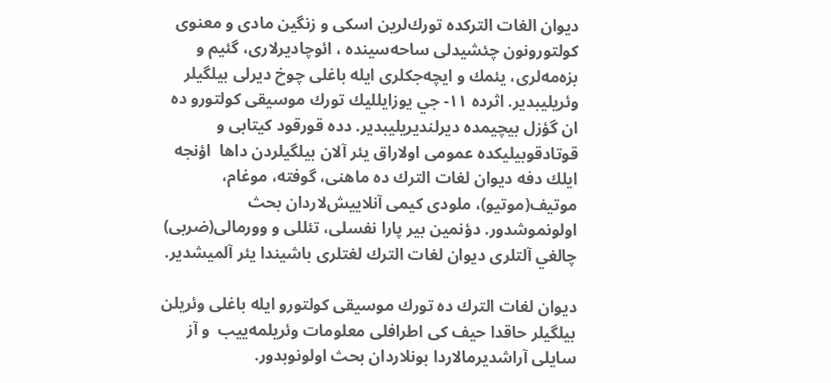ديوان الغات التركده تورك‌لرين اسكی و زنگين مادی و معنوی كولتورونون چئشيدلی ساحه‌سینده ، ائوچاديرلاری، گئيم و بزه‌مه‌لری، يئمك و ايچه‌جكلری ایله باغلی چوخ ديرلی بيلگيلر وئريلیبدیر. اثرده ۱۱- جي يوزايلليك تورك موسيقی كولتورو ده ان گؤزل بيچيمده ديرلنديريلیبدیر. دده قورقود كيتابی و قوتادقوبيليكده عمومی اولاراق يئر آلان بيلگيلردن داها  اؤنجه ايلك دفه ديوان لغات ‌الترك ده ماهنی، گوفته، موغام، موتيف(موتيو)، ملودی كيمی آنلاییش‌لاردان بحث اولونموشدور. دؤنمين بير پارا نفسلی، تئللی و وورمالی(ضربی) چالغي آلتلری ديوان لغات ‌الترك لغتلری باشيندا يئر آلميشدير.

ديوان لغا‌ت الترك ده تورك موسيقی كولتورو ايله باغلی وئريلن بيلگيلر حاقدا حيف كی اطرافلی معلومات وئریلمه‌ییب  و آز سايلی آراشديرمالاردا بونلاردان بحث اولونوبدور.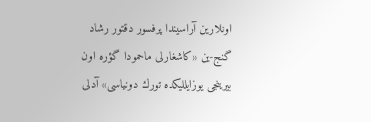اونلارين آراسيندا پرفسور دقتور رشاد گنج-ين «كاشغارلی ماحمودا گؤره اون بيرينجی يوزايلليكده تورك دونياسی» آدلی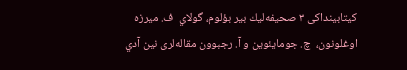كيتابينداكی ۳ صحيفه‌ليك بير بؤلوم، گولاي  ف. ميرزه اوغلونون،  چ. جومايئوين و آ. رجبوون مقاله‌لری نين آدي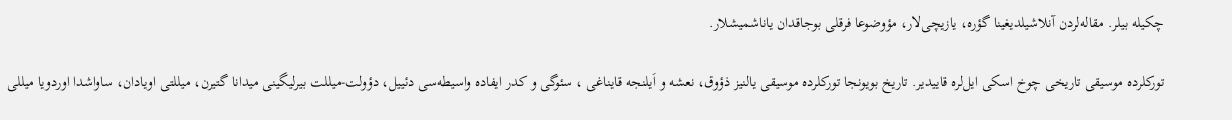چكيله بيلر. مقاله‌لردن آنلاشيلديغينا گؤره، يازیچی‌لار، مؤوضوعا فرقلی بوجاقدان ياناشميشلار.

توركلرده موسيقی تاريخی چوخ اسكی ایل‌لره قاییدیر. تاريخ بويونجا توركلرده موسيقی يالنيز ذؤوق، نعشه و اَيلنجه قايناغی ، سئوگی و كدر ايفاده واسیطه‌سی دئييل، دؤولت-ميللت بيرليگينی ميدانا گتيرن، ميللتی اويادان، ساواشدا اوردويا ميللی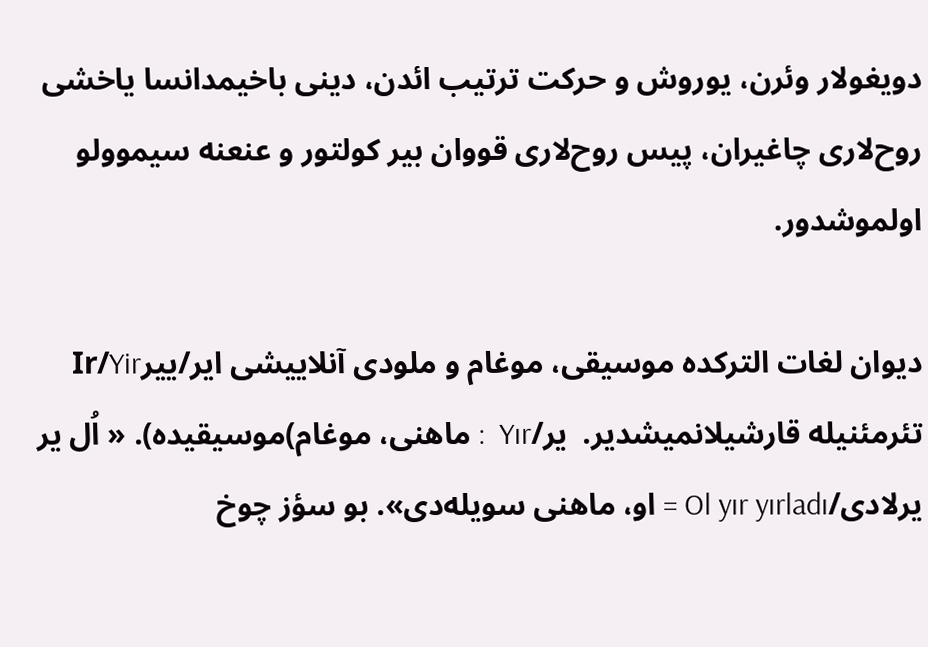دويغولار وئرن، يوروش و حركت ترتيب ائدن، دينی باخيمدانسا ياخشی روح‌لاری چاغيران، پيس روح‌لاری قووان بير كولتور و عنعنه سيموولو اولموشدور.

ديوان لغات التركده موسيقی، موغام و ملودی آنلاییشی اير/ييرIr/Yir تئرمئنیله قارشيلانميشدير.  ير/Yır  : ماهنی، موغام)موسيقيده). « اُل ير يرلادی/Ol yır yırladı = او، ماهنی سويله‌دی». بو سؤز چوخ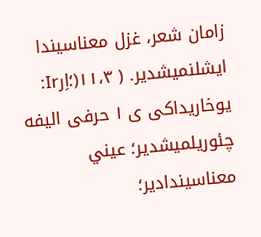زامان شعر، غزل معناسيندا ايشلنميشدير. ( ۱۱،۳(؛اِرIr: يوخاريداكی ی I  حرفی اليفه چئوريلميشدير؛ عيني معناسیندادیر؛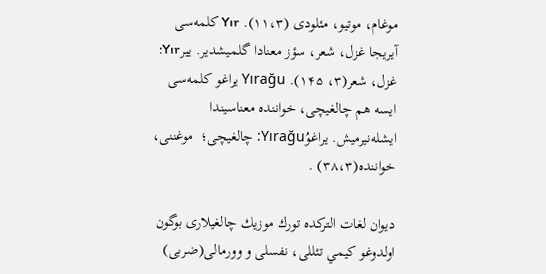موغام، موتيو، مئلودی (۱۱،۳). Yır كلمه‌سی آيريجا غزل، شعر، سؤز معنادا گلمیشدیر. ييرYır:  غزل، شعر(۳، ۱۴۵). Yırağu يراغو كلمه‌سی ايسه هم چالغيچی، خواننده معناسیندا ایشله‌نیرمیش. يراغوُYırağu: چالغيچی؛  موغننی، خواننده(۳۸،۳) .

ديوان لغات التركده تورك موزيك چالغيلاری بوگون اولدوغو كيمي تئللی، نفسلی و وورمالی(ضربی)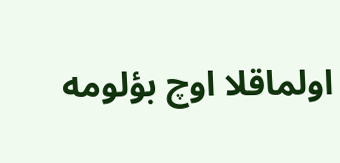اولماقلا اوچ بؤلومه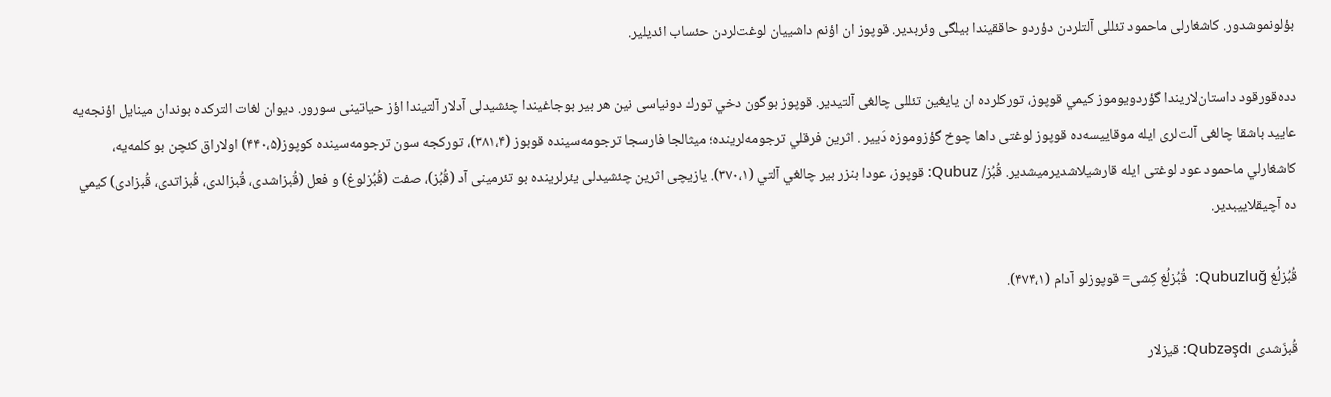بؤلونموشدور. كاشغارلی ماحمود تئللی آلتلردن دؤردو حاققيندا بيلگی وئربدیر. قوپوز ان اؤنم داشییان لوغت‌لردن حئساب ائدیلیر.

دده‌قورقود داستان‌لاريندا گؤردويوموز كيمي قوپوز، توركلرده ان يايغين تئللی چالغی آلتيدير. قوپوز بوگون دخي تورك دونياسی نين هر بير بوجاغيندا چئشيدلی آدلار آلتيندا اؤز حیاتینی سورور. ديوان لغات التركده بوندان مينايل اؤنجه‌يه عاييد باشقا چالغی آلت‌لری ایله موقاییسه‌ده قوپوز لوغتی‌ داها چوخ گؤزوموزه دَییر . اثرين فرقلي ترجومه‌لرینده؛ میثالجا فارسجا ترجومه‌سینده قوبوز (۳۸۱،۴)، توركجه سون ترجومه‌سینده كوپوز(۴۴۰،۵) اولاراق كئچن بو كلمه‌يه، كاشغارلي ماحمود عود لوغتی ايله قارشيلاشديرميشدير. قُبُز/ Qubuz: قوپوز، عودا بنزر بير چالغي آلتي (۳۷۰،۱). يازیچی اثرين چئشيدلی يئرلرينده بو تئرمينی آد (قُبُز)، صفت (قُبُزلوغ) و فعل (قُبزاشدی، قُبزالدی، قُبزاتدی، قُبزادی) كيمي ده آچيقلاییبدیر.

قُبُزلُغ Qubuzluğ:  قُبُزلُغ كِشی= قوپوزلو آدام (۴۷۴،۱).

قُبزَشدی Qubzəşdı: قيزلار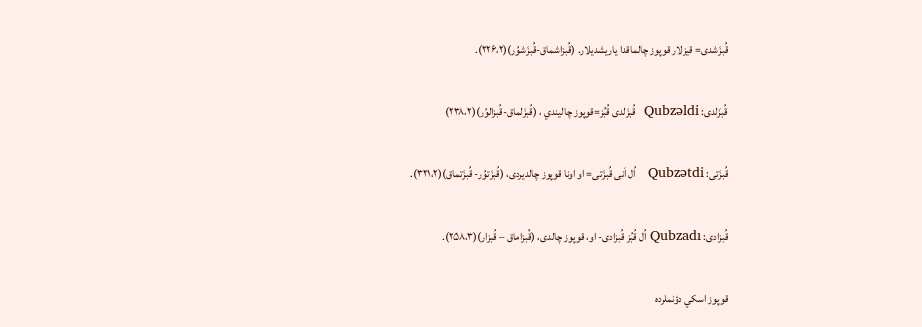قُبزَشدی= قيزلار قوپوز چالماقدا ياريشديلار. (قُبزاشماق-قُبزَشوُر)(۲۲۶،۲).

قُبزَلدی: Qubzəldi  قُبزَلدی قُبُز=قوپوز چاليندي ، (قُبزَلماق-قُبزالوُر)(۲۳۸،۲)

قُبزَتی: Qubzətdi   اُل اَنی قُبزَتی= او اونا قوپوز چالديردی، (قُبزَتوُر- قُبزَتماق)(۳۲۱،۲).

قُبزادی: Qubzadı اُل قُبُز قُبزادی- او، قوپوز چالدی، (قُبزاماق – قُبزار)(۲۵۸،۳).

قوپوز اسكي دؤنملرده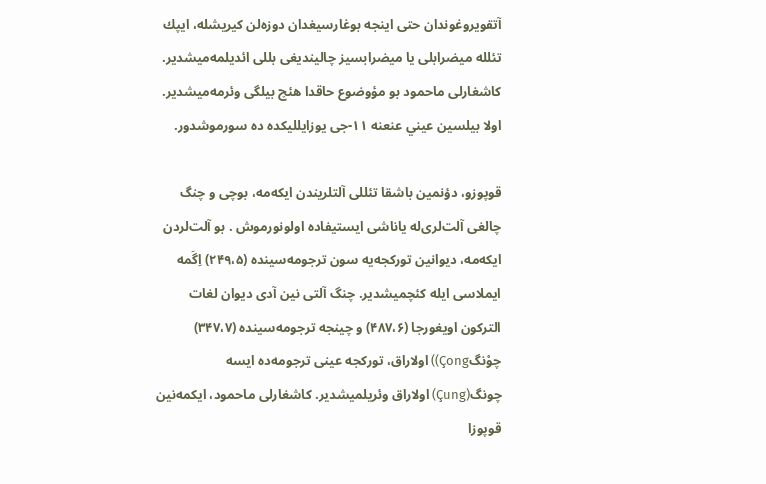آتقويروغوندان حتی اينجه بوغارسيغدان دوزه‌لن كيريشله، ايپك تئلله ميضرابلی يا ميضرابسيز چالينديغی بللی ائدیلمه‌میشدیر. كاشغارلی ماحمود بو مؤوضوع حاقدا هئچ بيلگی وئرمه‌ميشدير. اولا بيلسين عيني عنعنه ۱۱-جی يوزايلليكده ده سورموشدور.

قوپوزو، دؤنمين باشقا تئللی آلتلريندن ايكه‌مه، بوچی و چنگ چالغی آلت‌لری‌له یاناشی ایستیفاده اولونورموش . بو آلت‌لردن ايكه‌مه، ديوانين توركجه‌يه سون ترجومه‌سینده (۲۴۹،۵) اِگَمه ايملاسی ايله كئچميشدير. چنگ آلتی نين آدی ديوان لغات التركون اويغورجا (۴۸۷،۶) و چينجه ترجومه‌سینده (۳۴۷،۷) چوْنگÇong)) اولاراق، توركجه عينی ترجومه‌ده ايسه چونگ(Çung) اولاراق وئريلميشدير. كاشغارلی ماحمود، ايكمه‌نين قوپوزا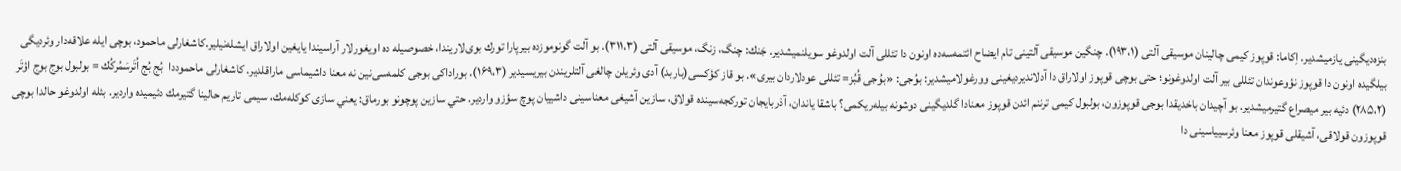بنزه‌ديگينی يازميشدير. اِكاما: قوپوز كيمی چالينان موسيقی آلتی (۱۹۳،۱). چنگين موسیقی آلتینی تام ایضاح ائتمه‌سه‌ده اونون دا تئللی آلت اولدوغو سويلنميشدير. جَنك: چنگ، زنگ، موسيقی آلتی (۳۱۱،۳). بو آلت گونوموزده بيرپارا تورك بوی‌لاريندا، خصوصیله ده اويغورلار آراسيندا يايغين اولاراق ايشله‌نيلير.كاشغارلی ماحمود، بوچی ايله علاقه‌دار وئرديگی بيلگيده اونون دا قوپوز نؤوعوندان تئللی بير آلت اولدوغونو؛ حتی بوچی قوپوز اولاراق دا آدلانديرديغينی وورغولاميشدير: بوُجی: «بوُجی قُبُز= تئللی عودلاردان بيری». بو قاز كؤكسی(باربد) آدی وئريلن چالغی آلتلريندن بيريسيدير (۱۶۹،۳). بوراداكی بوجی كلمه‌سی‌نين نه معنا داشيماسی ماراقلدير. كاشغارلی ماحموددا  بُج بُج اُتَرسَمُركُك = بولبول بوج بوج اؤتَر (۲۸۵،۲) دئيه بير ميصراع گتيرميشدير. بو آچيدان باخديقدا بوجی قوپوزون، بولبول كيمی ترننم ائدن قوپوز معنادا گلديگينی دوشونه بيله‌ريكمی؟ باشقا ياندان، آذربايجان توركجه‌سينده قولاق، سازين آشيغی معناسینی داشییان پوچ سؤزو واردير. حتي سازين پوچونو بورماق: يعني سازی كوكله‌مك، سيمی تاريم حالينا گتيرمك دئيميده واردير. بئله اولدوغو حالدا بوچی قوپوزون قولاقی، آشيقلی قوپوز معنا وئرسيياسينی دا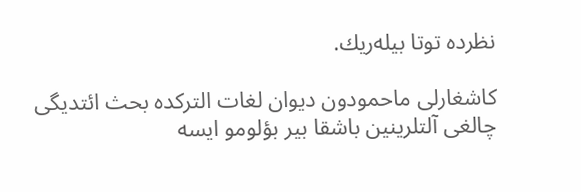نظرده توتا بيله‌ريك.

كاشغارلی ماحمودون ديوان لغات التركده بحث ائتديگی چالغی آلتلرينين باشقا بير بؤلومو ايسه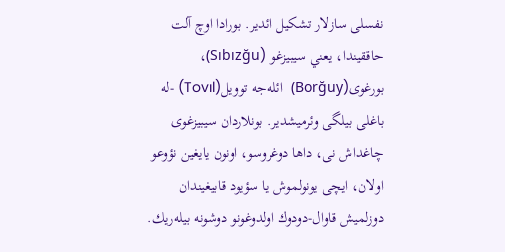نفسلی سازلار تشكيل ائدير. بورادا اوچ آلت حاققیندا، يعني سيبيزغو (Sıbızğu)، بورغوی(Borğuy)  ائله‌جه توويل(Tovıl) -له باغلی بيلگی وئرميشدير. بونلاردان سيبيزغوی چاغداش نی، داها دوغروسو، اونون يايغين نؤوعو اولان، ايچی يونولموش يا سؤيود قابيغيندان دوزلميش قاوال-دودوك اولدوغونو دوشونه بيله‌ريك.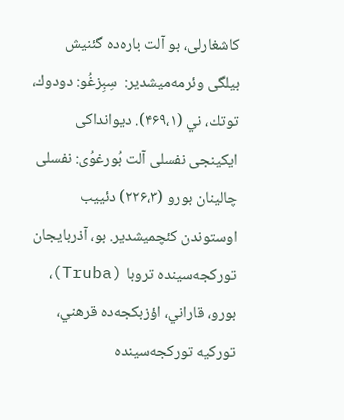كاشغارلی، بو آلت باره‌ده گئنيش بيلگی وئرمه‌ميشدير:  سِبِزغُو: دودوك، توتك، ني (۴۶۹،۱). ديوانداكی ايكينجی نفسلی آلت بُورغوُی: نفسلی چالينان بورو (۲۲۶،۳) دئييب اوستوندن كئچميشدير. بو، آذربايجان توركجه‌سينده تروبا (Truba)، بورو، قاراني، اؤزبكجه‌ده قرهني، توركيه توركجه‌سينده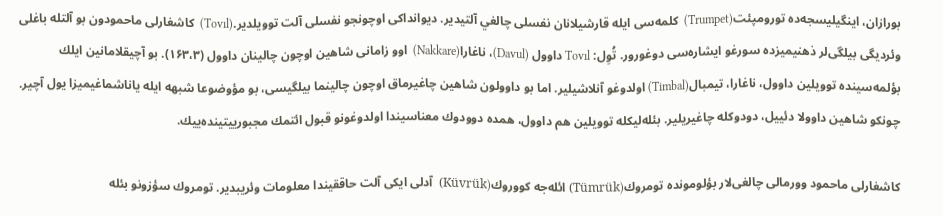بورازان، اينگيليسجه‌ده تورومپئت(Trumpet)  كلمه‌سی ايله قارشيلانان نفسلی چالغي آلتيدير. ديوانداكی اوچونجو نفسلی آلت توويلدير.(Tovıl)  كاشغارلی ماحمودون بو آلتله باغلی وئرديگی بيلگی‌لر ذهنيميزده سورغو ايشاره‌سی دوغورور. تُوِل: Tovıl داوول (Davul)، ناغارا(Nakkare)  اوو زامانی شاهين اوچون چالينان داوول (۱۶۳،۳). بو آچيقلامانين ايلك بؤلمه‌سينده توويلين داوول، ناغارا، تيمبال(Timbal) اولدوغو آنلاشيلير. اما بو داوولون شاهين چاغيرماق اوچون چالينما بيلگيسی، بو مؤوضوعا شبهه ايله ياناشماغيميزا يول آچير. چونكو شاهين داوولا دئييل، دودوكله چاغيريلير. بئله‌ليكله توويلين هم داوول، همده دوودوك معناسیندا اولدوغونو قبول ائتمك مجبورييتينده‌ييك.

كاشغارلی ماحمود وورمالی چالغی‌لار بؤلومونده تومروك(Tümrük) ائله‌جه كووروك(Küvrük)  آدلی ايكی آلت حاققیندا معلومات وئریبدیر. تومروك سؤزونو بئله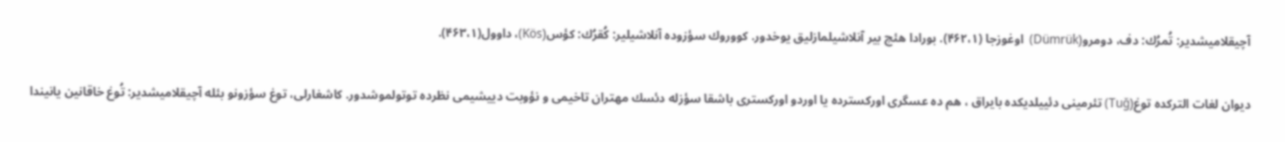آچيقلاميشدير: تُمرُك: دف، دومرو(Dümrük)  اوغوزجا (۴۶۲،۱). بورادا هئچ بير آنلاشیلمازلیق يوخدور. كووروك سؤزوده آنلاشيلير: كُقرُك: كؤس(Kös)، داوول(۴۶۳،۱).

ديوان لغات التركده توغ(Tuğ) تئرمينی دئییلدیکده بايراق ، هم ده عسگری اوركسترده يا اوردو اوركستری باشقا سؤزله دئسك مهتران تاخيمی و نؤوبت دييشيمی نظرده توتولموشدور. كاشغارلی، توغ سؤزونو بئله آچيقلاميشدير: تُوغ خاقانين يانيندا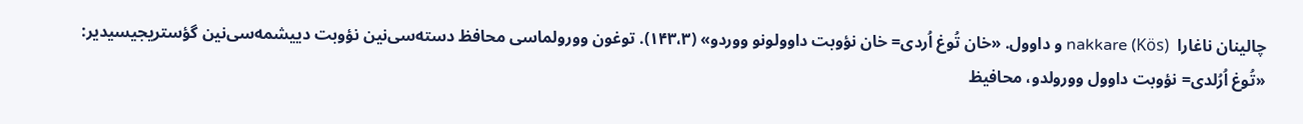چالينان ناغارا  nakkare (Kös) و داوول. «خان تُوغ اُردی= خان نؤوبت داوولونو ووردو» (۱۴۳،۳). توغون وورولماسی محافظ دسته‌سی‌نین نؤوبت دييشمه‌سی‌نین گؤستريجيسيدير:  «تُوغ اُرُلدی= نؤوبت داوول وورولدو، محافيظ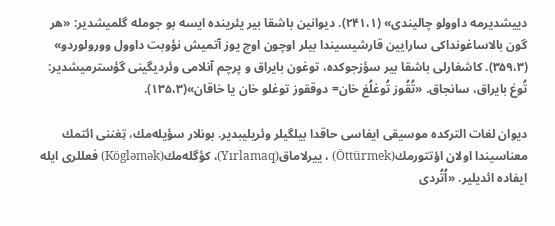دييشديرمه داوولو چاليندی» (۲۴۱،۱). ديوانين باشقا بير يئرينده ايسه بو جومله گلميشدير: «هر گون بالاساغونداكی سارايين قارشيسيندا بيلر اوچون اوچ يوز آتميش نؤوبت داوول وورولوردو» (۳۵۹،۳). كاشغارلی باشقا بير سؤزجوكده، توغون بايراق و پرچم آنلامی وئرديگينی گؤسترميشدير: تُوغ بايراق، سانجاق. «تُقُوز تُوغلُغ خان= دوققوز توغلو خان يا خاقان»(۱۳۵،۳).

ديوان لغات التركده موسيقی ايفاسی حاقدا بيلگيلر وئريلیبدیر. بونلار سؤيله‌مك، تِغننی ائتمك معناسیندا اولان اؤتتورمك(Öttürmek) ، ييرلاماق(Yırlamaq)، كؤگله‌مك(Kögləmək) فعللری ايله ايفاده ائدیلیر. «اُتُردی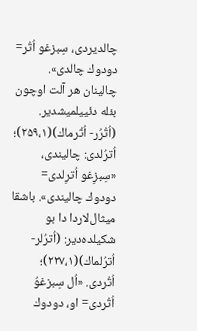چالديردی، سِبزغو اُتُر= دودوك چالدی». چالينان هر آلت اوچون بئله دئييلمیشدیر. (اُتُرُر- اُتُرماك)(۲۵۹،۱)؛ اُترُلدی: چاليندی، «سِبزِغو اُترِلدی= دودوك چاليندی». باشقا میثال‌لاردا دا بو شكيلده‌دير: (اُترُلر-اُترُلماك)(۲۲۷،۱)؛ اُتُردی. «اُل سِبزغوُ اُتُردی= او، دودوك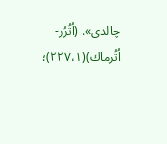چالدی». (اُتُرُر-اُتُرماك)(۲۲۷،۱)؛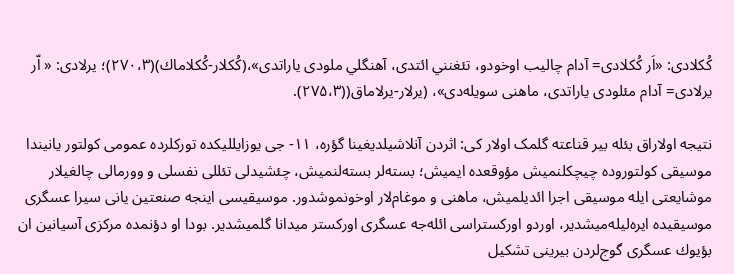كُكلادی: «اَر كُكلادی= آدام چاليب اوخودو، تئغنني ائتدی، آهنگلي ملودی ياراتدی»،(كُكلار-كُكلاماك)(۲۷۰،۳)؛ يرلادی: « اّر يرلادی= آدام مئلودی ياراتدی، ماهنی‌ سويله‌دی»، (يرلار-يرلاماق((۲۷۵،۳).

نتیجه اولاراق بئله بیر قناعته گلمک اولار کی: اثردن آنلاشيلديغينا گؤره، ۱۱- جی يوزايلليكده توركلرده عمومی كولتور يانيندا موسيقی كولتوروده چیچکلنمیش مؤوقعده‌ ایمیش؛ بسته‌لر بسته‌لنميش، چئشيدلی تئللی نفسلی و وورمالی چالغيلار موشايعتی ايله موسيقی اجرا ائديلميش، ماهنی و موغام‌لار اوخونموشدور. موسيقيسی اينجه صنعتين يانی سيرا عسگری موسيقيده ایره‌لیله‌میشدیر، اوردو اوركستراسی ائله‌جه عسگری اوركستر ميدانا گلميشدير. بودا او دؤنمده مركزی آسيانين ان بؤيوك عسگری گوج‌لردن بيرينی تشكيل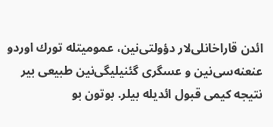ائدن قاراخانلی‌لار دؤولتی‌نين، عموميتله تورك اوردو عنعنه‌سی‌نین و عسگری گئنيليگی‌نين طبيعی بير نتیجه کیمی قبول ائديله بيلر. بوتون بو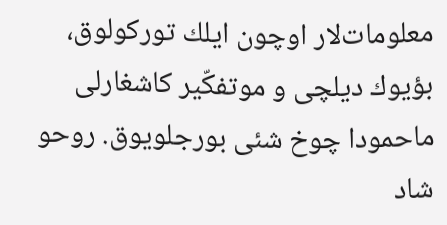معلومات‌لار اوچون ايلك توركولوق، بؤيوك ديلچی و موتفکّیر كاشغارلی ماحمودا چوخ شئی بورجلويوق. روحو شاد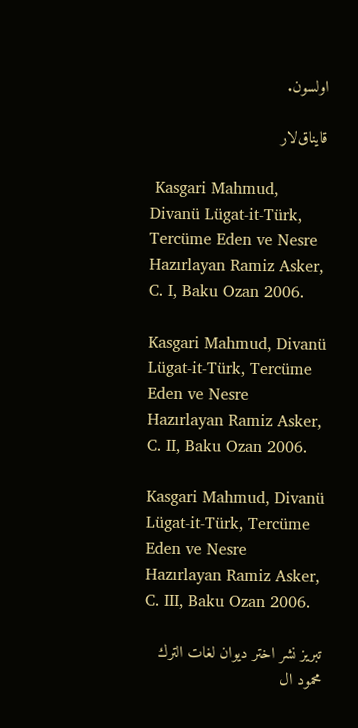اولسون.

قايناق‌لار

 Kasgari Mahmud, Divanü Lügat-it-Türk, Tercüme Eden ve Nesre Hazırlayan Ramiz Asker, C. I, Baku Ozan 2006.

Kasgari Mahmud, Divanü Lügat-it-Türk, Tercüme Eden ve Nesre Hazırlayan Ramiz Asker, C. II, Baku Ozan 2006.

Kasgari Mahmud, Divanü Lügat-it-Türk, Tercüme Eden ve Nesre Hazırlayan Ramiz Asker, C. III, Baku Ozan 2006.

تبريز نشر اختر ديوان لغات الترك محمود ال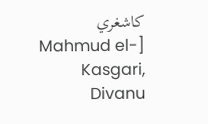كاشغري [Mahmud el-Kasgari, Divanu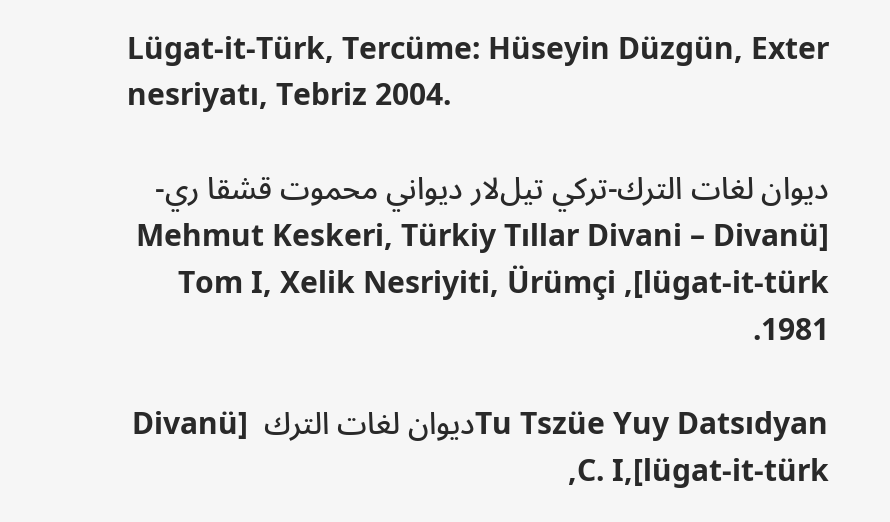Lügat-it-Türk, Tercüme: Hüseyin Düzgün, Exter nesriyatı, Tebriz 2004.

ديوان لغات الترك-تركي تيل‌لار ديواني محموت قشقا ري- [Mehmut Keskeri, Türkiy Tıllar Divani – Divanü lügat-it-türk], Tom I, Xelik Nesriyiti, Ürümçi 1981.

Tu Tszüe Yuy Datsıdyanديوان لغات الترك  [Divanü lügat-it-türk],C. I,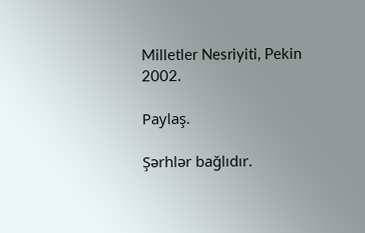Milletler Nesriyiti, Pekin 2002.

Paylaş.

Şərhlər bağlıdır.